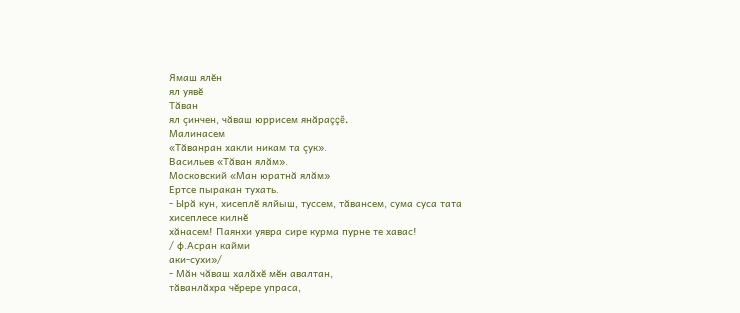Ямаш ялĕн
ял уявĕ
Тăван
ял çинчен, чăваш юррисем янăраççĕ.
Малинасем
«Тăванран хакли никам та çук».
Васильев «Тăван ялăм».
Московский «Ман юратнă ялăм»
Ертсе пыракан тухать.
- Ырă кун, хисеплĕ ялйыш, туссем, тăвансем, сума суса тата хисеплесе килнĕ
хăнасем! Паянхи уявра сире курма пурне те хавас!
/ ф.Асран кайми
аки-сухи»/
- Мăн чăваш халăхĕ мĕн авалтан,
тăванлăхра чĕрере упраса,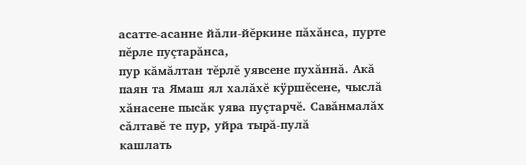асатте-асанне йăли-йĕркине пăхăнса, пурте пĕрле пуçтарăнса,
пур кăмăлтан тĕрлĕ уявсене пухăннă. Акă паян та Ямаш ял халăхĕ кÿршĕсене, чыслă
хăнасене пысăк уява пуçтарчĕ. Савăнмалăх сăлтавĕ те пур, уйра тырă-пулă
кашлать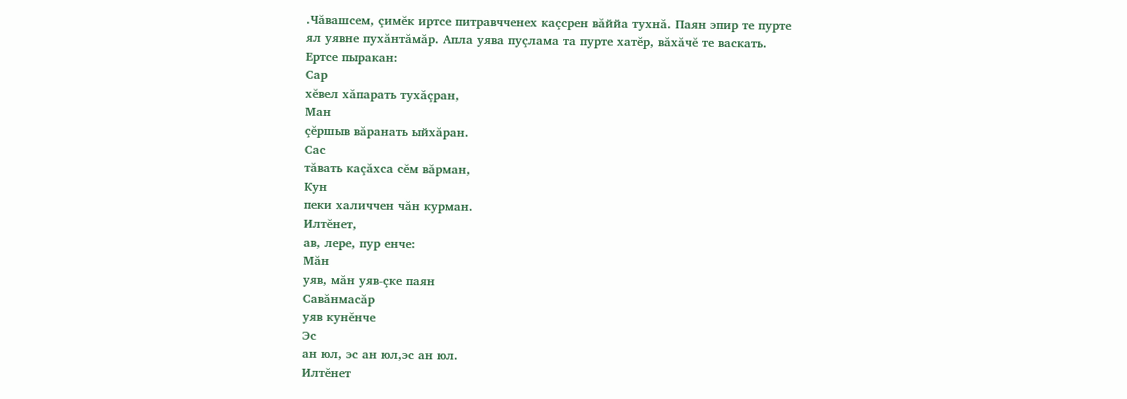.Чăвашсем, çимĕк иртсе питравчченех каçсрен вăййа тухнă. Паян эпир те пурте
ял уявне пухăнтăмăр. Апла уява пуçлама та пурте хатĕр, вăхăчĕ те васкать.
Ертсе пыракан:
Сар
хĕвел хăпарать тухăçран,
Ман
çĕршыв вăранать ыйхăран.
Сас
тăвать каçăхса сĕм вăрман,
Кун
пеки халиччен чăн курман.
Илтĕнет,
ав, лере, пур енче:
Мăн
уяв, мăн уяв-çке паян
Савăнмасăр
уяв кунĕнче
Эс
ан юл, эс ан юл,эс ан юл.
Илтĕнет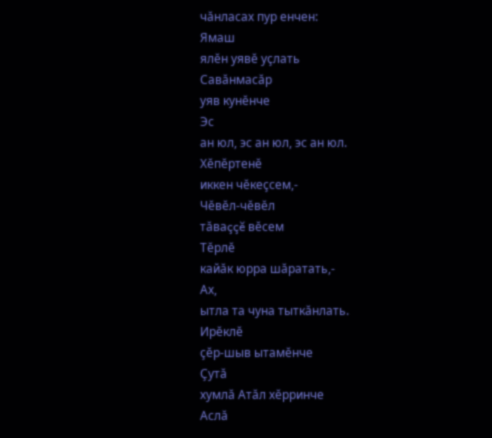чăнласах пур енчен:
Ямаш
ялĕн уявĕ уçлать
Савăнмасăр
уяв кунĕнче
Эс
ан юл, эс ан юл, эс ан юл.
Хĕпĕртенĕ
иккен чĕкеçсем,-
Чĕвĕл-чĕвĕл
тăваççĕ вĕсем
Тĕрлĕ
кайăк юрра шăратать,-
Ах,
ытла та чуна тыткăнлать.
Ирĕклĕ
çĕр-шыв ытамĕнче
Çутă
хумлă Атăл хĕрринче
Аслă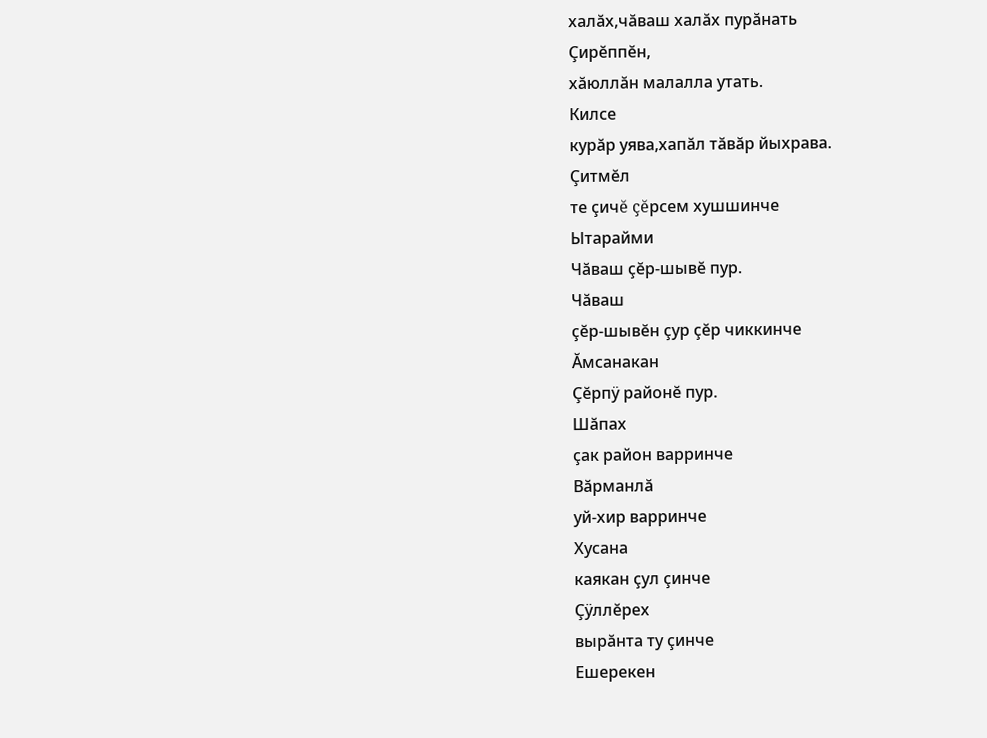халăх,чăваш халăх пурăнать
Çирĕппĕн,
хăюллăн малалла утать.
Килсе
курăр уява,хапăл тăвăр йыхрава.
Çитмĕл
те çичĕ çĕрсем хушшинче
Ытарайми
Чăваш çĕр-шывĕ пур.
Чăваш
çĕр-шывĕн çур çĕр чиккинче
Ăмсанакан
Çĕрпÿ районĕ пур.
Шăпах
çак район варринче
Вăрманлă
уй-хир варринче
Хусана
каякан çул çинче
Çÿллĕрех
вырăнта ту çинче
Ешерекен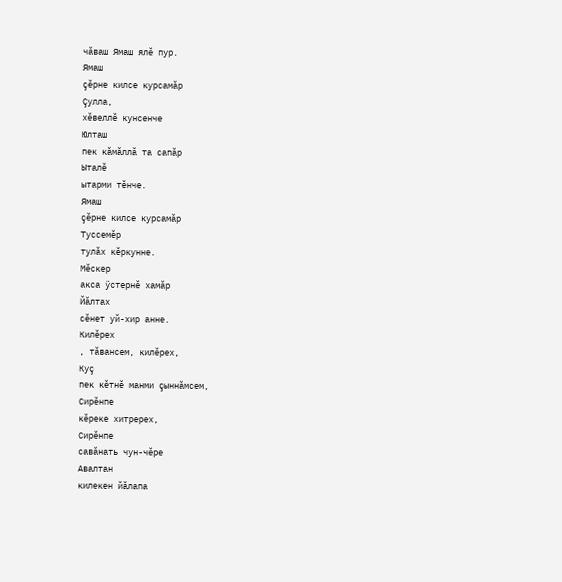чăваш Ямаш ялĕ пур.
Ямаш
çĕрне килсе курсамăр
Çулла,
хĕвеллĕ кунсенче
Юлташ
пек кăмăллă та сапăр
Ыталĕ
ытарми тĕнче.
Ямаш
çĕрне килсе курсамăр
Туссемĕр
тулăх кĕркунне.
Мĕскер
акса ÿстернĕ хамăр
Йăлтах
сĕнет уй-хир анне.
Килĕрех
, тăвансем, килĕрех,
Куç
пек кĕтнĕ манми çыннăмсем,
Сирĕнпе
кĕреке хитререх,
Сирĕнпе
савăнать чун-чĕре
Авалтан
килекен йăлапа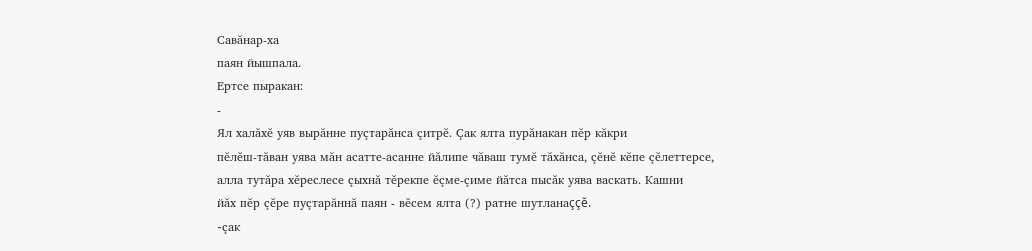Савăнар-ха
паян йышпала.
Ертсе пыракан:
-
Ял халăхĕ уяв вырăнне пуçтарăнса çитрĕ. Çак ялта пурăнакан пĕр кăкри
пĕлĕш-тăван уява мăн асатте-асанне йăлипе чăваш тумĕ тăхăнса, çĕнĕ кĕпе çĕлеттерсе,
алла тутăра хĕреслесе çыхнă тĕрекпе ĕçме-çиме йăтса пысăк уява васкать. Кашни
йăх пĕр çĕре пуçтарăннă паян - вĕсем ялта (?) ратне шутланаççĕ.
-çак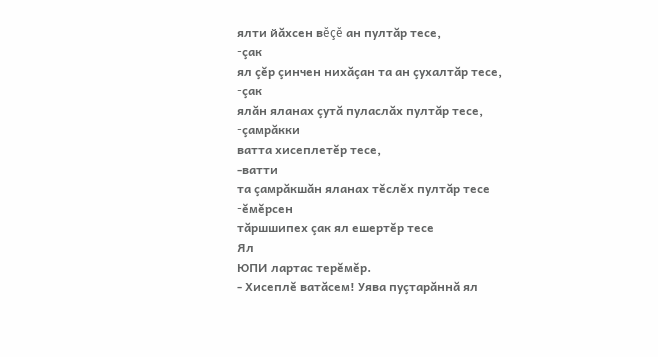ялти йăхсен вĕçĕ ан пултăр тесе,
-çак
ял çĕр çинчен нихăçан та ан çухалтăр тесе,
-çак
ялăн яланах çутă пуласлăх пултăр тесе,
-çамрăкки
ватта хисеплетĕр тесе,
-ватти
та çамрăкшăн яланах тĕслĕх пултăр тесе
-ĕмĕрсен
тăршшипех çак ял ешертĕр тесе
Ял
ЮПИ лартас терĕмĕр.
- Хисеплĕ ватăсем! Уява пуçтарăннă ял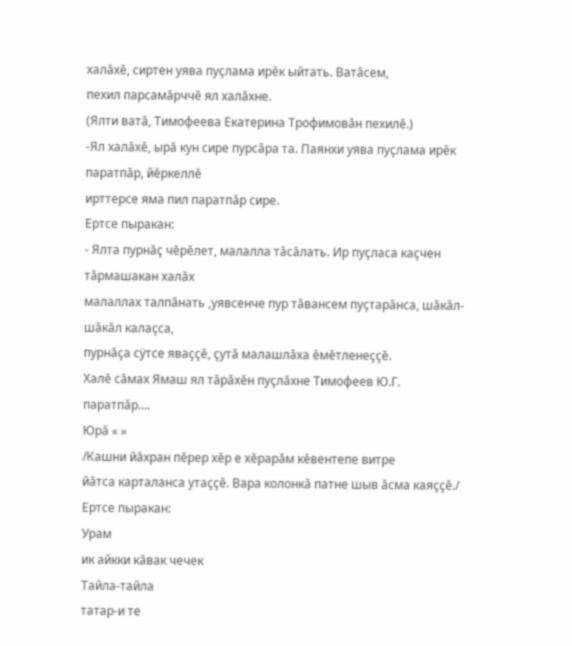халăхĕ, сиртен уява пуçлама ирĕк ыйтать. Ватăсем,
пехил парсамăрччĕ ял халăхне.
(Ялти ватă, Тимофеева Екатерина Трофимовăн пехилĕ.)
-Ял халăхĕ, ырă кун сире пурсăра та. Паянхи уява пуçлама ирĕк паратпăр, йĕркеллĕ
ирттерсе яма пил паратпăр сире.
Ертсе пыракан:
- Ялта пурнăç чĕрĕлет, малалла тăсăлать. Ир пуçласа каçчен тăрмашакан халăх
малаллах талпăнать ,уявсенче пур тăвансем пуçтарăнса, шăкăл-шăкăл калаçса,
пурнăçа сÿтсе яваççĕ, çутă малашлăха ĕмĕтленеççĕ.
Халĕ сăмах Ямаш ял тăрăхĕн пуçлăхне Тимофеев Ю.Г.
паратпăр….
Юрă « »
/Кашни йăхран пĕрер хĕр е хĕрарăм кĕвентепе витре
йăтса карталанса утаççĕ. Вара колонкă патне шыв ăсма каяççĕ./
Ертсе пыракан:
Урам
ик айкки кăвак чечек
Тайла-тайла
татар-и те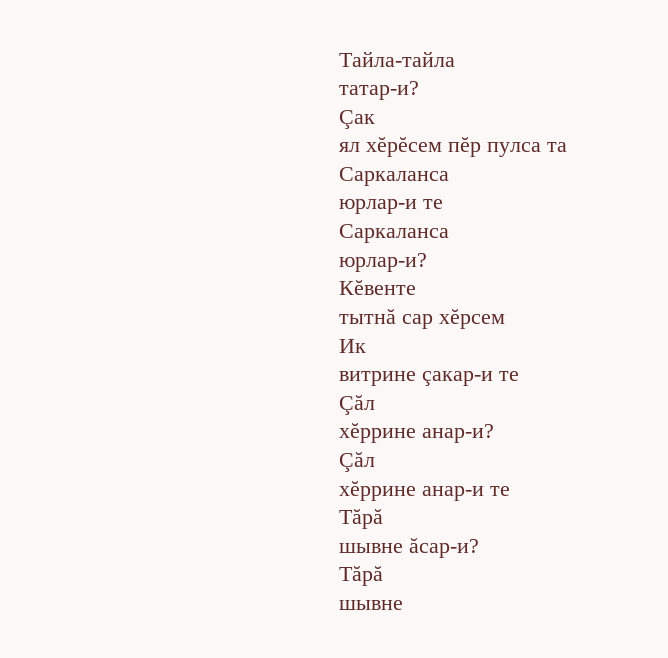Тайла-тайла
татар-и?
Çак
ял хĕрĕсем пĕр пулса та
Саркаланса
юрлар-и те
Саркаланса
юрлар-и?
Кĕвенте
тытнă сар хĕрсем
Ик
витрине çакар-и те
Çăл
хĕррине анар-и?
Çăл
хĕррине анар-и те
Тăрă
шывне ăсар-и?
Тăрă
шывне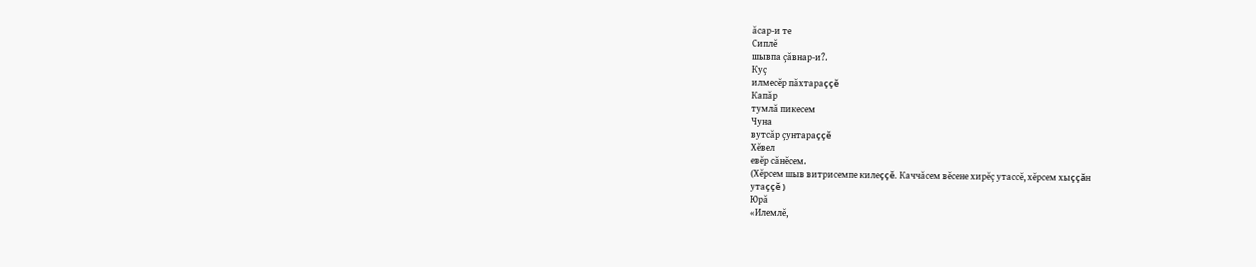ăсар-и те
Сиплĕ
шывпа çăвнар-и?.
Куç
илмесĕр пăхтараççĕ
Капăр
тумлă пикесем
Чуна
вутсăр çунтараççĕ
Хĕвел
евĕр сăнĕсем.
(Хĕрсем шыв витрисемпе килеççĕ. Каччăсем вĕсене хирĕç утассĕ, хĕрсем хыççăн
утаççĕ )
Юрă
«Илемлĕ,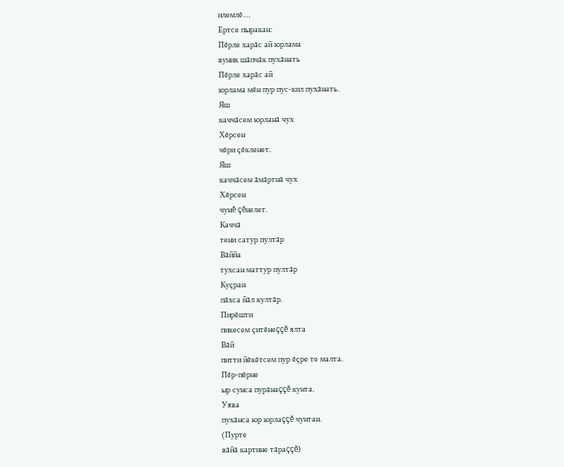илемлĕ…
Ертсе пыракан:
Пĕрле харăс ай юрлама
вуник шăпчăк пухăнать
Пĕрле харăс ай
юрлама мĕн пур пус-кил пухăнать.
Яш
каччăсем юрланă чух
Хĕрсен
чĕри çĕкленет.
Яш
каччăсем ăмăртнă чух
Хĕрсен
чунĕ çĕнелет.
Каччă
тени сатур пултăр
Вăййа
тухсан маттур пултăр
Куçран
пăхса йăл култăр.
Пирĕшти
пикесем çитĕнеççĕ ялта
Вăй
питти йĕкĕтсем пур ĕçре те малта.
Пĕр-пĕрне
ыр сунса пурăнаççĕ кунта.
Уява
пухăнса юр юрлаççĕ чунтан.
(Пурте
вăйă картине тăраççĕ)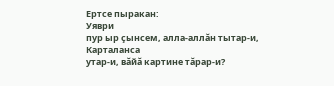Ертсе пыракан:
Уяври
пур ыр çынсем, алла-аллăн тытар-и,
Карталанса
утар-и, вăйă картине тăрар-и?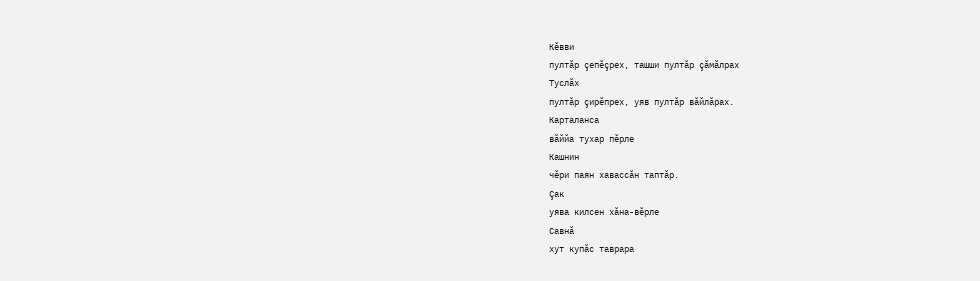Кĕвви
пултăр çепĕçрех, ташши пултăр çăмăлрах
Туслăх
пултăр çирĕпрех, уяв пултăр вăйлăрах.
Карталанса
вăййа тухар пĕрле
Кашнин
чĕри паян хавассăн таптăр.
Çак
уява килсен хăна-вĕрле
Савнă
хут купăс таврара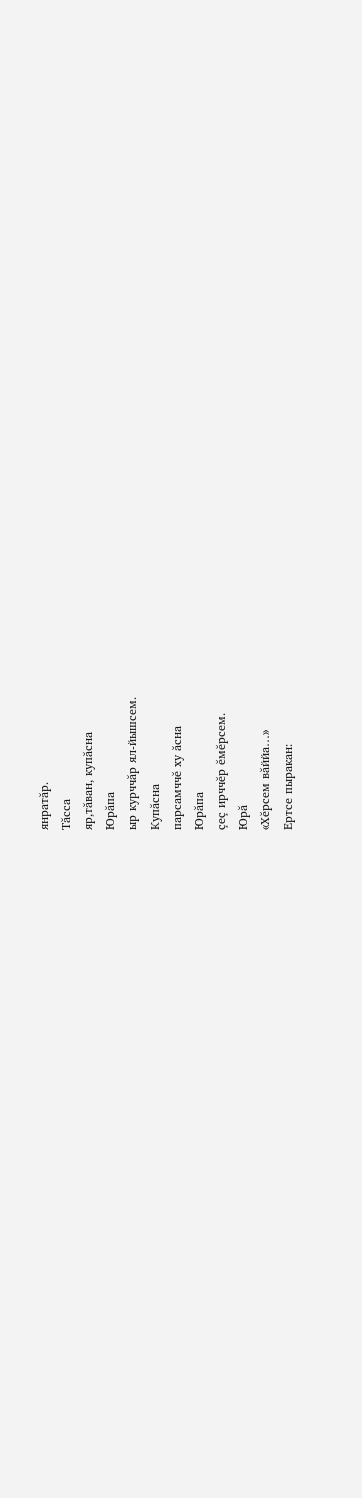янратăр.
Тăсса
яр,тăван, купăсна
Юрăпа
ыр курччăр ял-йышсем.
Купăсна
парсамччĕ ху ăсна
Юрăпа
çеç ирччĕр ĕмĕрсем.
Юрă
«Хĕрсем вăййа…»
Ертсе пыракан: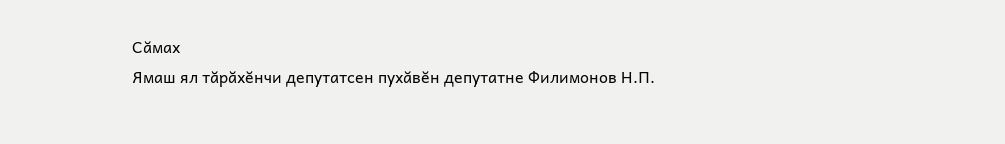Сăмах
Ямаш ял тăрăхĕнчи депутатсен пухăвĕн депутатне Филимонов Н.П.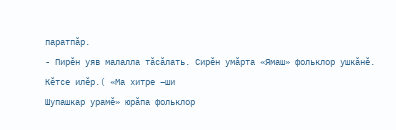паратпăр.
- Пирĕн уяв малалла тăсăлать. Сирĕн умăрта «Ямаш» фольклор ушкăнĕ.
Кĕтсе илĕр.( «Ма хитре –ши
Шупашкар урамĕ» юрăпа фольклор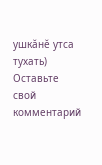ушкăнĕ утса тухать)
Оставьте свой комментарий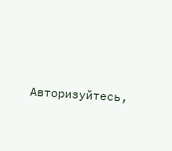Авторизуйтесь,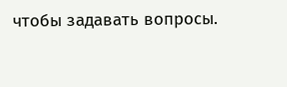чтобы задавать вопросы.